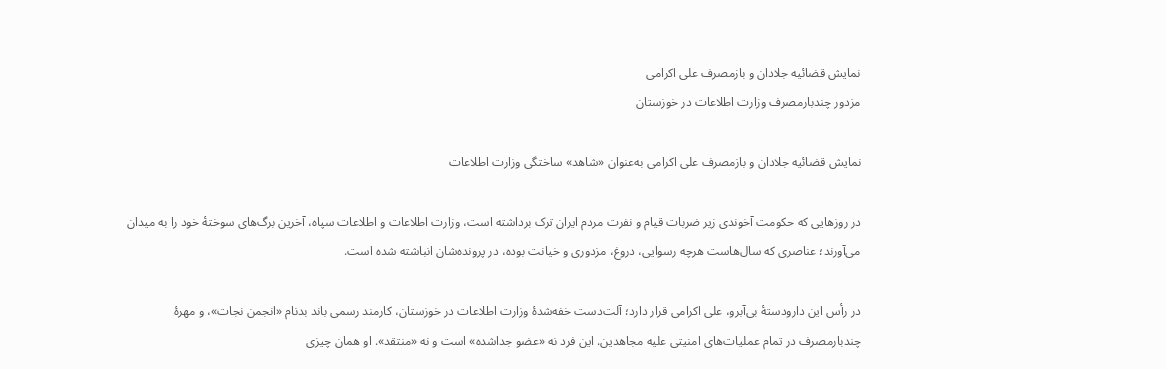نمایش قضائیه جلادان و بازمصرف علی اکرامی
مزدور چندبارمصرف وزارت اطلاعات در خوزستان

نمایش قضائیه جلادان و بازمصرف علی اکرامی به‌عنوان «شاهد» ساختگی وزارت اطلاعات

در روزهایی که حکومت آخوندی زیر ضربات قیام و نفرت مردم ایران ترک برداشته است، وزارت اطلاعات و اطلاعات سپاه، آخرین برگ‌های سوختهٔ خود را به میدان می‌آورند؛ عناصری که سال‌هاست هرچه رسوایی، دروغ، مزدوری و خیانت بوده، در پرونده‌شان انباشته شده است.

در رأس این دارودستهٔ بی‌آبرو، علی اکرامی قرار دارد؛ آلت‌دست خفه‌شدهٔ وزارت اطلاعات در خوزستان، کارمند رسمی باند بدنام «انجمن نجات»، و مهرهٔ چندبارمصرف در تمام عملیات‌های امنیتی علیه مجاهدین. این فرد نه «عضو جداشده» است و نه «منتقد». او همان چیزی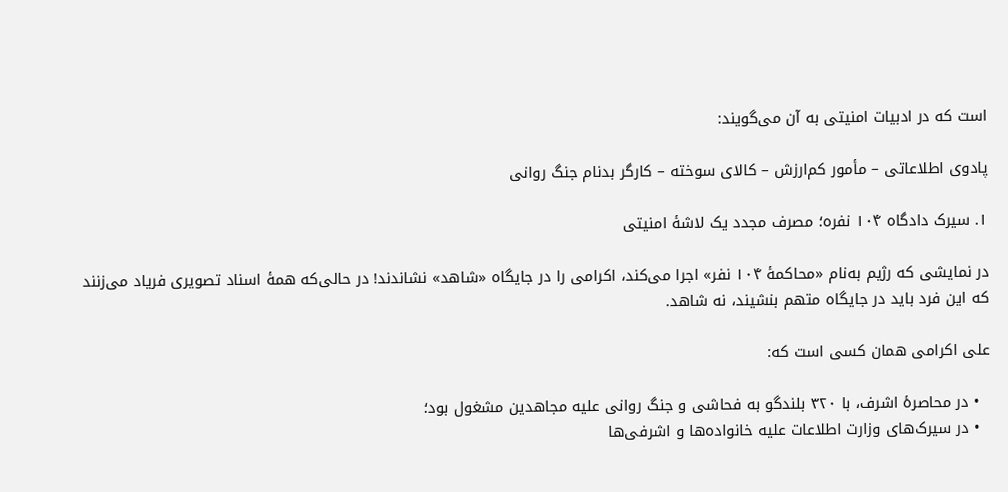است که در ادبیات امنیتی به آن می‌گویند:

پادوی اطلاعاتی – مأمور کم‌ارزش – کالای سوخته – کارگر بدنام جنگ روانی

۱. سیرک دادگاه ۱۰۴ نفره؛ مصرف مجدد یک لاشهٔ امنیتی

در نمایشی که رژیم به‌نام «محاکمهٔ ۱۰۴ نفر» اجرا می‌کند، اکرامی را در جایگاه «شاهد» نشاندند! در حالی‌که همهٔ اسناد تصویری فریاد می‌زنند که این فرد باید در جایگاه متهم بنشیند، نه شاهد.

علی اکرامی همان کسی است که:

  • در محاصرهٔ اشرف، با ۳۲۰ بلندگو به فحاشی و جنگ روانی علیه مجاهدین مشغول بود؛
  • در سیرک‌های وزارت اطلاعات علیه خانواده‌ها و اشرفی‌ها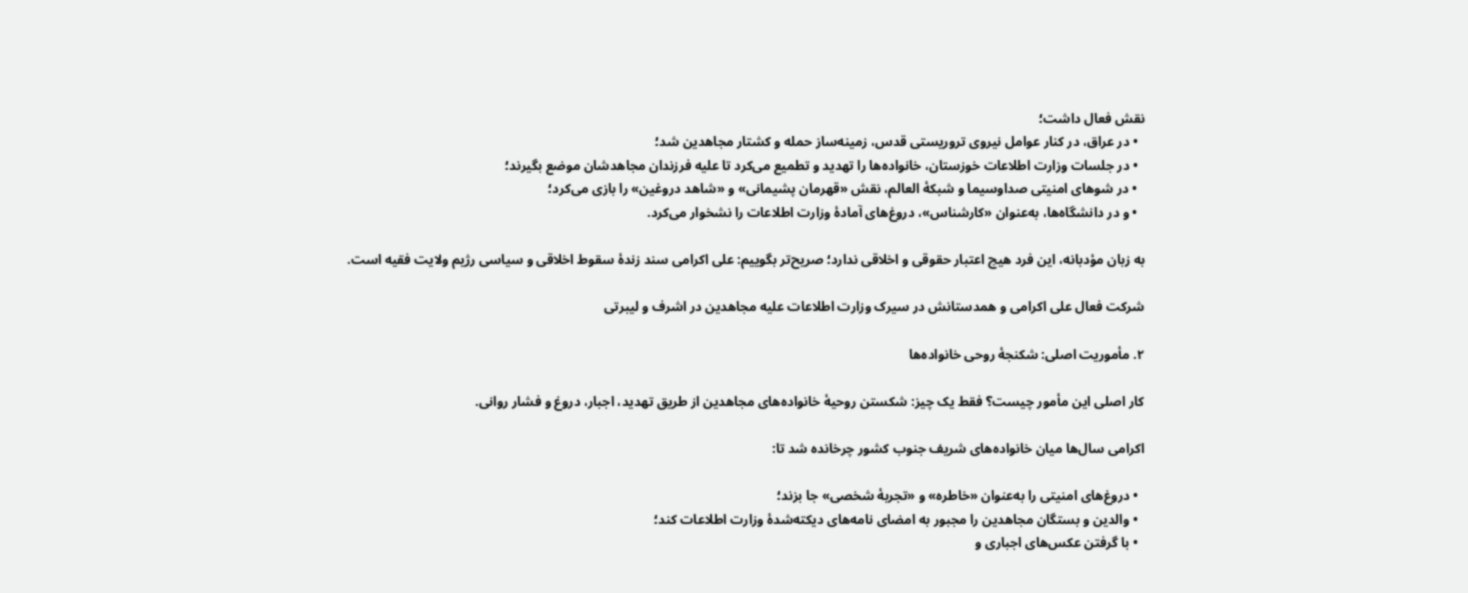نقش فعال داشت؛
  • در عراق، در کنار عوامل نیروی تروریستی قدس، زمینه‌ساز حمله و کشتار مجاهدین شد؛
  • در جلسات وزارت اطلاعات خوزستان، خانواده‌ها را تهدید و تطمیع می‌کرد تا علیه فرزندان مجاهدشان موضع بگیرند؛
  • در شوهای امنیتی صداوسیما و شبکهٔ العالم، نقش «قهرمان پشیمانی» و «شاهد دروغین» را بازی می‌کرد؛
  • و در دانشگاه‌ها، به‌عنوان «کارشناس»، دروغ‌های آمادهٔ وزارت اطلاعات را نشخوار می‌کرد.

به زبان مؤدبانه، این فرد هیچ اعتبار حقوقی و اخلاقی ندارد؛ صریح‌تر بگوییم: علی اکرامی سند زندهٔ سقوط اخلاقی و سیاسی رژیم ولایت فقیه است.

شرکت فعال علی اکرامی و همدستانش در سیرک وزارت اطلاعات علیه مجاهدین در اشرف و لیبرتی

۲. مأموریت اصلی: شکنجهٔ روحی خانواده‌ها

کار اصلی این مأمور چیست؟ فقط یک چیز: شکستن روحیهٔ خانواده‌های مجاهدین از طریق تهدید، اجبار، دروغ و فشار روانی.

اکرامی سال‌ها میان خانواده‌های شریف جنوب کشور چرخانده شد تا:

  • دروغ‌های امنیتی را به‌عنوان «خاطره» و «تجربهٔ شخصی» جا بزند؛
  • والدین و بستگان مجاهدین را مجبور به امضای نامه‌های دیکته‌شدهٔ وزارت اطلاعات کند؛
  • با گرفتن عکس‌های اجباری و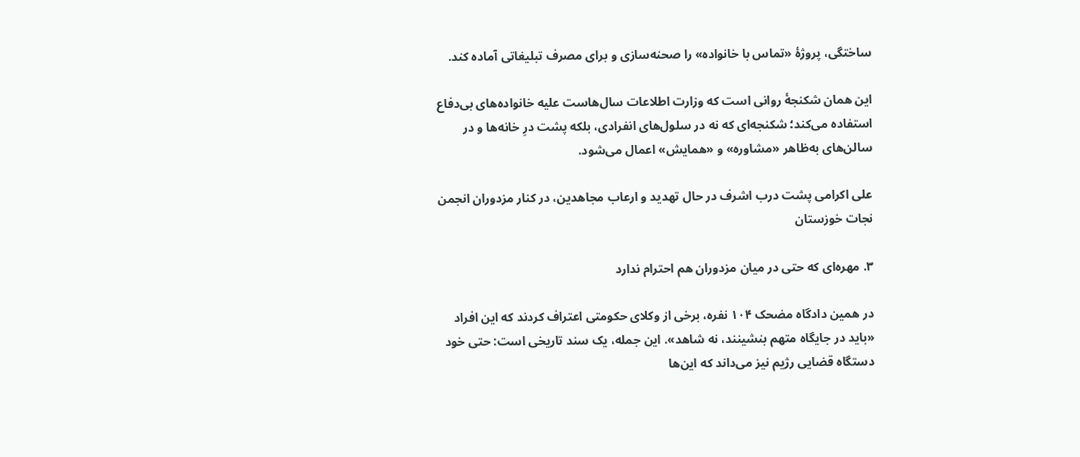ساختگی، پروژهٔ «تماس با خانواده» را صحنه‌سازی و برای مصرف تبلیغاتی آماده کند.

این همان شکنجهٔ روانی است که وزارت اطلاعات سال‌هاست علیه خانواده‌های بی‌دفاع استفاده می‌کند؛ شکنجه‌ای که نه در سلول‌های انفرادی، بلکه پشت درِ خانه‌ها و در سالن‌های به‌ظاهر «مشاوره» و «همایش» اعمال می‌شود.

علی اکرامی پشت درب اشرف در حال تهدید و ارعاب مجاهدین، در کنار مزدوران انجمن نجات خوزستان

۳. مهره‌ای که حتی در میان مزدوران هم احترام ندارد

در همین دادگاه مضحک ۱۰۴ نفره، برخی از وکلای حکومتی اعتراف کردند که این افراد «باید در جایگاه متهم بنشینند، نه شاهد». این جمله، یک سند تاریخی است: حتی خود دستگاه قضایی رژیم نیز می‌داند که این‌ها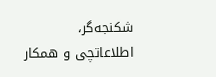شکنجه‌گر، اطلاعاتچی و همکار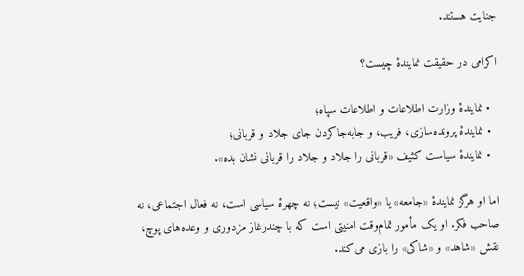جنایت هستند.

اکرامی در حقیقت نمایندهٔ چیست؟

  • نمایندهٔ وزارت اطلاعات و اطلاعات سپاه؛
  • نمایندهٔ پرونده‌سازی، فریب، و جابه‌جاکردن جای جلاد و قربانی؛
  • نمایندهٔ سیاست کثیف «قربانی را جلاد و جلاد را قربانی نشان بده».

اما او هرگز نمایندهٔ «جامعه» یا «واقعیت» نیست؛ نه چهرهٔ سیاسی است، نه فعال اجتماعی، نه صاحب فکر. او یک مأمور تمام‌وقت امنیتی است که با چندرغاز مزدوری و وعده‌های پوچ، نقش «شاهد» و «شاکی» را بازی می‌کند.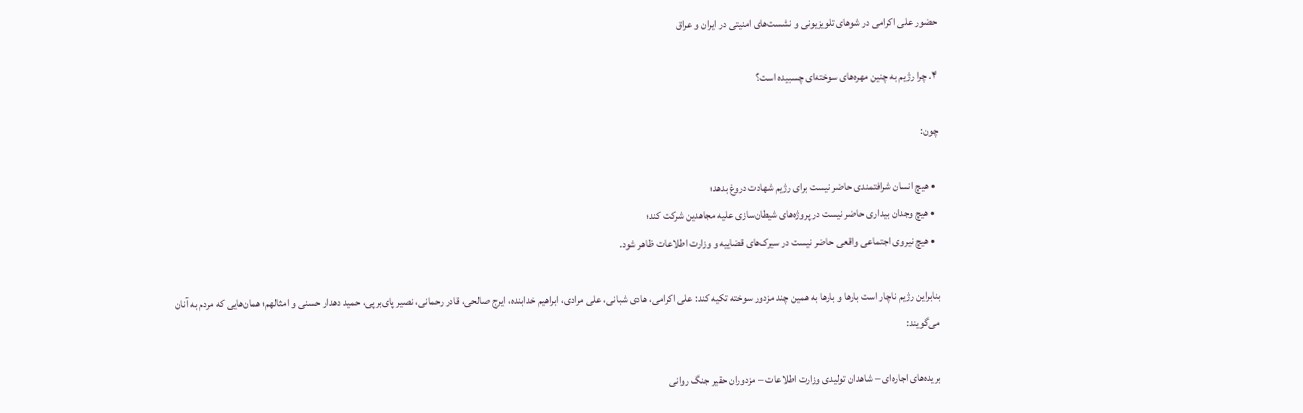حضور علی اکرامی در شوهای تلویزیونی و نشست‌های امنیتی در ایران و عراق

۴. چرا رژیم به چنین مهره‌های سوخته‌ای چسبیده است؟

چون:

  • هیچ انسان شرافتمندی حاضر نیست برای رژیم شهادت دروغ بدهد؛
  • هیچ وجدان بیداری حاضر نیست در پروژه‌های شیطان‌سازی علیه مجاهدین شرکت کند؛
  • هیچ نیروی اجتماعی واقعی حاضر نیست در سیرک‌های قضاییه و وزارت اطلاعات ظاهر شود.

بنابراین رژیم ناچار است بارها و بارها به همین چند مزدور سوخته تکیه کند: علی اکرامی، هادی شبانی، علی مرادی، ابراهیم خدابنده، ایرج صالحی، قادر رحمانی، نصیر پای‌برپی، حمید دهدار حسنی و امثالهم؛ همان‌هایی که مردم به آنان می‌گویند:

بریده‌های اجاره‌ای – شاهدان تولیدی وزارت اطلاعات – مزدوران حقیر جنگ روانی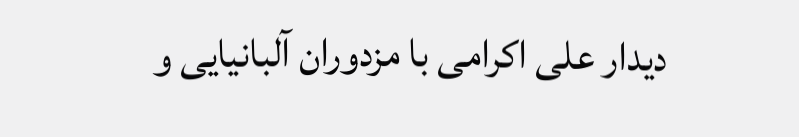دیدار علی اکرامی با مزدوران آلبانیایی و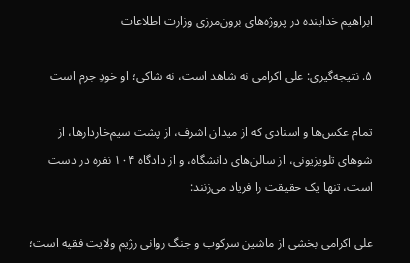ابراهیم خدابنده در پروژه‌های برون‌مرزی وزارت اطلاعات

۵. نتیجه‌گیری: علی اکرامی نه شاهد است، نه شاکی؛ او خودِ جرم است

تمام عکس‌ها و اسنادی که از میدان اشرف، از پشت سیم‌خاردارها، از شوهای تلویزیونی، از سالن‌های دانشگاه، و از دادگاه ۱۰۴ نفره در دست است، تنها یک حقیقت را فریاد می‌زنند:

علی اکرامی بخشی از ماشین سرکوب و جنگ روانی رژیم ولایت فقیه است؛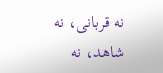نه قربانی، نه شاهد، نه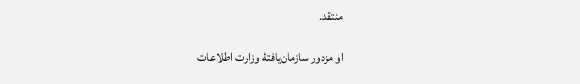منتقد.

او مزدور سازمان‌یافتهٔ وزارت اطلاعات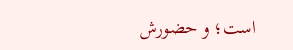است؛ و حضورش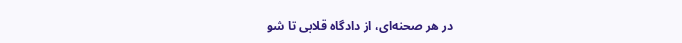در هر صحنه‌ای، از دادگاه قلابی تا شو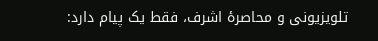تلویزیونی و محاصرهٔ اشرف، فقط یک پیام دارد: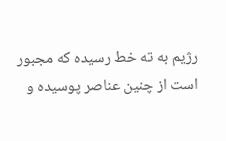رژیم به ته خط رسیده که مجبور است از چنین عناصر پوسیده و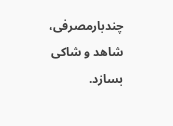چندبارمصرفی، شاهد و شاکی بسازد.